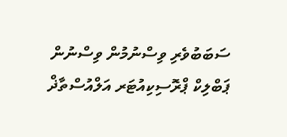ސަބަބުވެރި ވިސްނުމުން ވިސްނުން
ޕަބްލިކް ޕްރޮސިކިއުޓަރ އަލްއުސްތާޛް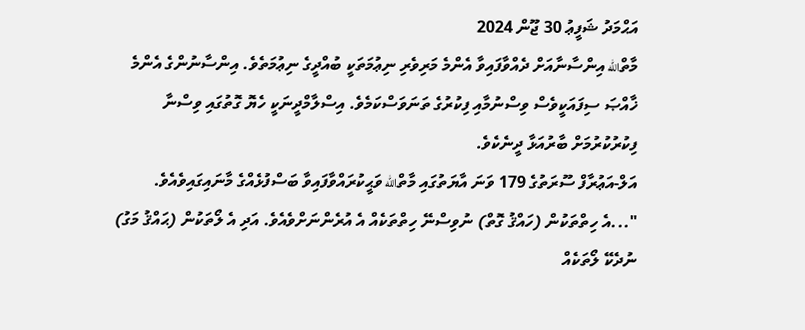އަޙްމަދު ޝަފީޢު 30 ޖޫން 2024
މާތްالله އިންސާނާއަށް ދެއްވާފައިވާ އެންމެ މަރިވެރި ނިޢުމަތަކީ ބުއްދީގެ ނިޢުމަތެވެ. އިންސާނުންގެ އެންމެ ޚާއްޞަ ސިފައަކީވެސް ވިސްނުމާއި ފިކުރުގެ ތަނަވަސްކަމެވެ. އިސްލާމްދީނަކީ ހެޔޮ ގޮތުގައި ވިސްނާ ފިކުރުކުރުމަށް ބާރުއަޅާ ދީނެކެވެ.
އަލް-އަޢުރާފް ސޫރަތުގެ 179 ވަނަ އާޔަތުގައި މާތްالله ވަޙީކުރައްވާފައިވާ ބަސްފުޅެއްގެ މާނައިގައިވެއެވެ.
"...އެ ހިތްތަކުން (ހައްޤު ގޮތް) ނުވިސްނޭ ހިތްތަކެއް އެ އުރެންނަށްވެއެވެ. އަދި އެ ލޯތަކުން (ޙައްޤު މަގު) ނުދެކޭ ލޯތަކެއް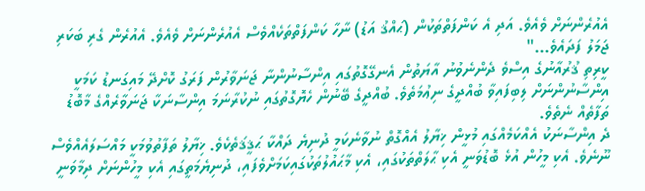އެއުރެންނަށް ވެއެވެ. އަދި އެ ކަންފަތްތަކުން (ޙައްޤު އަޑު) ނާހާ ކަންފަތްތަކެއްވެސް އެއުރެންނަށް ވެއެވެ. އެއުރެން ގެރި ބަކަރި ޖަމަލު ފަދައެވެ..."
ކީރިތި ޤުރުއާނުގެ އިސްވެ ދެންނެވުނު އާޔަތުން އެނގޭގޮތުގައި އިންސާނުންނާ ޖަނަވާރުން ފަރަގު ކޮށްދޭ މައިގަނޑު ކަމަކީ އިންސާނުންނަށް ލިބިފައިވާ ބުއްދީގެ ނިޢުމަތެވެ. ބުއްދީގެ ބޭނުން ހެޔޮގޮތުގައި ނުކުރާނަމަ އިންސާނަކާ ޖަނަވާރެއްގެ މާބޮޑު ތަފާތެއް ނެތެވެ.
ދެ އިންސާނަކު އެއްކަމެއްގައި މުޅީން ޚިޔާލު އެއްގޮތް ނުވާނެކަމީ ދުނިޔެ ދައްކާ ޙަޤީޤަތެކެވެ. ޚިޔާލު ތަފާތުވުމަކީ މައްސަލައެއްވެސް ނޫނެވެ. އެކި މީހުން އުޅެ ބޮޑުވަނީ އެކި ޙާލަތްތަކުގައި، އެކި މާޙައުލުތަކުގައިކަމަށްވެފައި، ދުނިޔެމަތީގައި އެކި މީހުންނަށް ދިމާވަނީ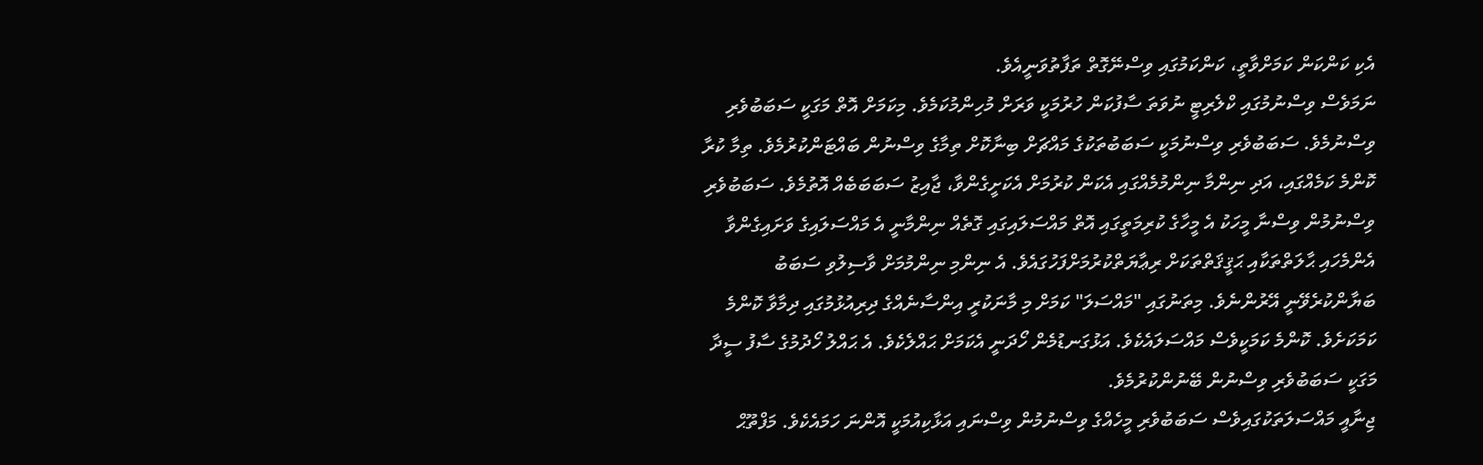އެކި ކަންކަން ކަމަށްވާތީ، ކަންކަމުގައި ވިސްނޭގޮތް ތަފާތުވަނީއެވެ.
ނަމަވެސް ވިސްނުމުގައި ކްލެރިޓީ ނުވަތަ ސާފުކަން ހުރުމަކީ ވަރަށް މުހިންމުކަމެވެ. މިކަމަށް އޮތް މަގަކީ ސަބަބުވެރި ވިސްނުމެވެ. ސަބަބުވެރި ވިސްނުމަކީ ސަބަބުތަކުގެ މައްޗަށް ބިނާކޮށް ތިމާގެ ވިސްނުން ބައްޓަންކުރުމެވެ. ތިމާ ކުރާ ކޮންމެ ކަމެއްގައި، އަދި ނިންމާ ނިންމުމެއްގައި އެކަން ކުރުމަށް އެކަށީގެންވާ، ޖާއިޒު ސަބަބަބެއް އޮތުމެވެ. ސަބަބުވެރި ވިސްނުމުން ވިސްނާ މީހަކު އެ މީހާގެ ކުރިމަތީގައި އޮތް މައްސަލައިގައި ގޮތެއް ނިންމާނީ އެ މައްސަލައިގެ ވަށައިގެންވާ އެންމެހައި ޙާލަތްތަކާއި ޙަޤީޤަތްތަކަށް ރިޢާޔަތްކުރުމަށްފަހުގައެވެ. އެ ނިންމި ނިންމުމަށް ވާސިލުވި ސަބަބު ބަޔާންކުރެވޭނީ އޭރުންނެވެ. މިތަނުގައި "މައްސަލަ" ކަމަށް މި މާނަކުރީ އިންސާނެއްގެ ދިރިއުޅުމުގައި ދިމާވާ ކޮންމެ ކަމަކަށެވެ. ކޮންމެ ކަމަކީވެސް މައްސަލައެކެވެ. އަޅުގަނޑުމެން ހޯދަނީ އެކަމަށް ޙައްލެކެވެ. އެ ޙައްލު ހޯދުމުގެ ސާފު ސީދާ މަގަކީ ސަބަބުވެރި ވިސްނުން ބޭނުންކުރުމެވެ.
ޖިނާއީ މައްސަލަތަކުގައިވެސް ސަބަބުވެރި މީހެއްގެ ވިސްނުމުން ވިސްނައި އަޅާކިއުމަކީ އޮންނަ ހަމައެކެވެ. މަފްތޫޙް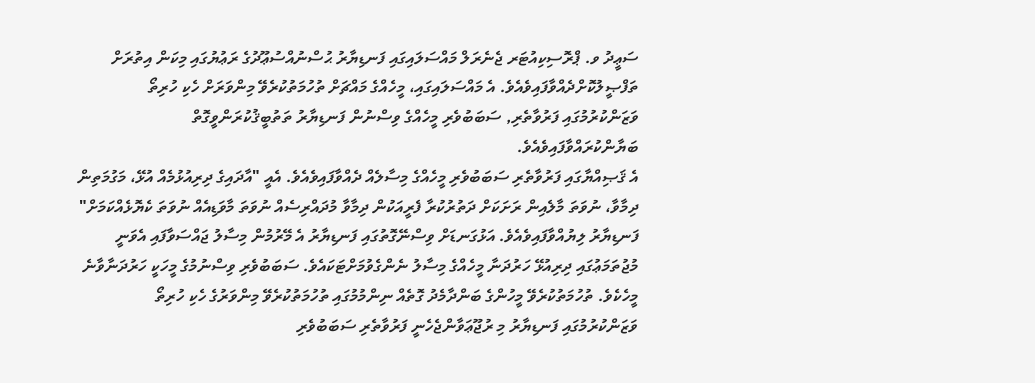ސަޢީދު ވ. ޕްރޮސިކިއުޓަރ ޖެނެރަލް މައްސަލައިގައި ފަނޑިޔާރު ޙުސްނުއްސުޢޫދުގެ ރަޢުޔުގައި މިކަން އިތުރަށް ތަފްޞީލުކޮށްދެއްވާފައިވެއެވެ. އެ މައްސަލައިގައި، މީހެއްގެ މައްޗަށް ތުހުމަތުކުރެވޭ މިންވަރަށް ހެކި ހުރިތޯ ވަޒަންކުރުމުގައި ފަރުވާތެރި, ސަބަބުވެރި މީހެއްގެ ވިސްނުން ފަނޑިޔާރު ތަތުބީޤުކުރަންވީގޮތް ބަޔާންކުރައްވާފައިވެއެވެ.
އެ ޤަޞިއްޔާގައި ފަރުވާތެރި ސަބަބުވެރި މީހެއްގެ މިސާލެއް ދެއްވާފައިވެއެވެ. އެއީ "އާދައިގެ ދިރިއުޅުމެއް އުޅޭ، މަގުމަތިން ދިމާވާ، ނުވަތަ މާލެއިން ރަށަކަށް ދަތުރުކުރާ ފެރީއަކުން ދިމާވާ މުދައްރިސެއް ނުވަތަ މާވަޑިއެއް ނުވަތަ ކެޔޮޅެއްކަމަށް" ފަނޑިޔާރު ލިޔުއްވާފައިވެއެވެ. އަޅުގަނޑަށް ވިސްނޭގޮތުގައި ފަނޑިޔާރު އެ މޭރުމުން މިސާލު ޖައްސަވާފައި އެވަނީ މުޖުތަމަޢުގައި ދިރިއުޅޭ ހަރުދަނާ މީހެއްގެ މިސާލު ނެންގެވުމަށްޓަކައެވެ. ސަބަބުވެރި ވިސްނުމުގެ މީހަކީ ހަރުދަނާވާނެ މީހެކެވެ. ތުހުމަތުކުރެވޭ މީހުންގެ ބަންދާމެދު ގޮތެއް ނިންމުމުގައި ތުހުމަތުކުރެވޭ މިންވަރުގެ ހެކި ހުރިތޯ ވަޒަންކުރުމުގައި ފަނޑިޔާރު މި ރުޖޫޢަވާންޖެހެނީ ފަރުވާތެރި ސަބަބުވެރި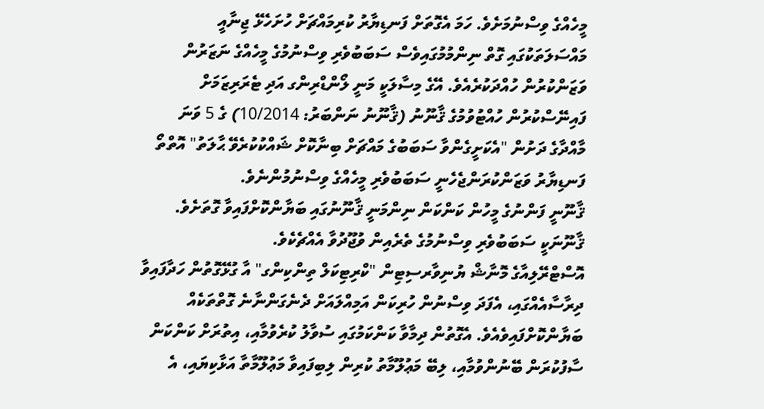މީހެއްގެ ވިސްނުމަށެވެ. ހަމަ އެގޮތަށް ފަނޑިޔާރު ކުރިމައްޗަށް ހުށަހެޅޭ ޖިނާއީ މައްސަލަތަކުގައި ގޮތް ނިންމުމުގައިވެސް ސަބަބުވެރި ވިސްނުމުގެ މީހެއްގެ ނަޒަރުން ވަޒަންކުރުން ހުއްދަކުރެއެވެ. އޭގެ މިސާލަކީ މަނީ ލޯންޑްރިންގ އަދި ޓެރަރިޒަމަށް ފައިނޭސްކުރުން ހުއްޓުވުމުގެ ޤާނޫނު (ޤާނޫނު ނަންބަރު: 10/2014) ގެ 5 ވަނަ މާއްދާގެ ދަށުން "އެކަށީގެންވާ ސަބަބުގެ މައްޗަށް ބިނާކޮށް ޝައްކުކުރެވޭ ޙާލަތު" އޮތްތޯ ފަނޑިޔާރު ވަޒަންކުރަންޖެހެނީ ސަބަބުވެރި މީހެއްގެ ވިސްނުމުންނެވެ.
ޤާނޫނީ ފަންނުގެ މީހުން ކަންކަން ނިންމަނީ ޤާނޫނުގައި ބަޔާންކޮށްފައިވާ ގޮތަށެވެ. ޤާނޫނަކީ ސަބަބުވެރި ވިސްނުމުގެ ތެރެއިން ވުޖޫދުވާ އެއްޗެކެވެ.
އޮސްޓްރޭލިއާގެ މޮނާޝް ޔުނިވާރސިޓިން "ކްރިޓިކަލް ތިންކިންގ" އާ ގުޅޭގޮތުން ހަދާފައިވާ ދިރާސާއެއްގައި، އެފަދަ ވިސްނުން ހުރިކަން އަމިއްލައަށް ދެނެގަންނާނެ ގޮތްތަކެއް ބަޔާންކޮށްފައިވެއެވެ. އެގޮތުން ދިމާވާ ކަންކަމުގައި ސުވާލު ކުރެވުމާއި، އިތުރަށް ކަންކަން ސާފުކުރަން ބޭނުންވުމާއި، ލިބޭ މަޢުލޫމާތު ކުރިން ލިބިފައިވާ މަޢުލޫމާތާ އަޅާކިޔައި، އެ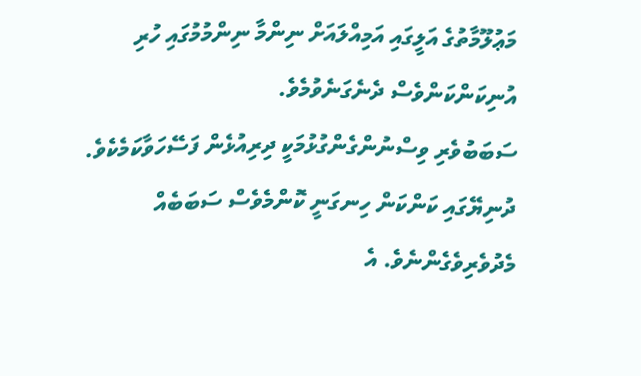މަޢުލޫމާތުގެ އަލީގައި އަމިއްލައަށް ނިންމާ ނިންމުމުގައި ހުރި އުނިކަންކަންވެސް ދެނެގަނެވުމެވެ.
ސަބަބުވެރި ވިސްނުންގެންގުޅުމަކީ ދިރިއުޅެން ފަސޭހަވާކަމެކެވެ. ދުނިޔޭގައި ކަންކަން ހިނގަނީ ކޮންމެވެސް ސަބަބެއް މެދުވެރިވެގެންނެވެ. އެ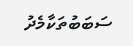ސަބަބުތަކާމެދު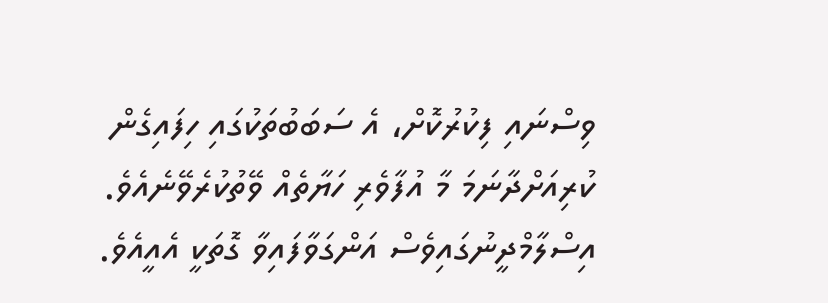ވިސްނައި ފިކުރުކޮށް، އެ ސަބަބުތަކުގައި ހިފައިގެން ކުރިއަށްދާނަމަ މާ އުފާވެރި ހަޔާތެއް ވޭތުކުރެވޭނެއެވެ. އިސްލާމްދީނުގައިވެސް އަންގަވާފައިވާ ގޮތަކީ އެއީއެވެ.